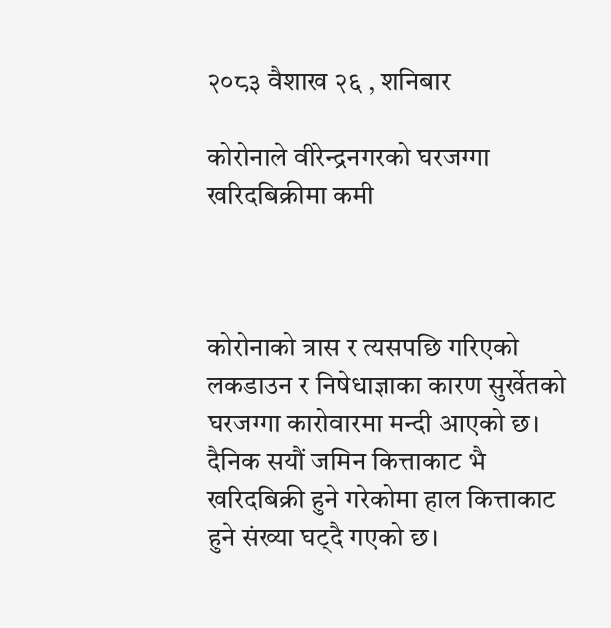२०८३ वैशाख २६ , शनिबार

कोरोनाले वीरेन्द्रनगरको घरजग्गा खरिदबिक्रीमा कमी



कोरोनाको त्रास र त्यसपछि गरिएको लकडाउन र निषेधाज्ञाका कारण सुर्खेतको घरजग्गा कारोवारमा मन्दी आएको छ। दैनिक सयौं जमिन कित्ताकाट भै खरिदबिक्री हुने गरेकोमा हाल कित्ताकाट हुने संख्या घट्दै गएको छ।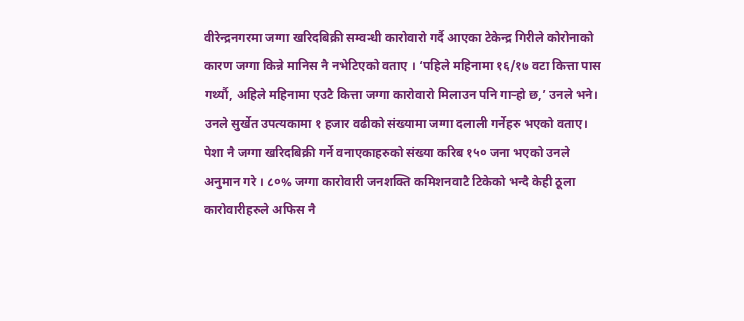वीरेन्द्रनगरमा जग्गा खरिदबिक्री सम्वन्धी कारोवारो गर्दै आएका टेकेन्द्र गिरीले कोरोनाको कारण जग्गा किन्ने मानिस नै नभेटिएको वताए । ‘पहिले महिनामा १६/१७ वटा कित्ता पास गर्थ्यौ, अहिले महिनामा एउटै कित्ता जग्गा कारोवारो मिलाउन पनि गार्‍हो छ,’ उनले भने। उनले सुर्खेत उपत्यकामा १ हजार वढीको संख्यामा जग्गा दलाली गर्नेहरु भएको वताए। पेशा नै जग्गा खरिदबिक्री गर्ने वनाएकाहरुको संख्या करिब १५० जना भएको उनले अनुमान गरे । ८०% जग्गा कारोवारी जनशक्ति कमिशनवाटै टिकेको भन्दै केही ठूला कारोवारीहरुले अफिस नै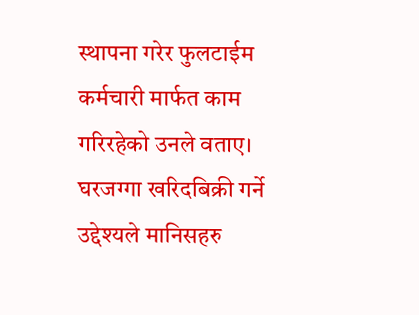स्थापना गरेर फुलटाईम कर्मचारी मार्फत काम गरिरहेको उनले वताए।
घरजग्गा खरिदबिक्री गर्ने उद्देश्यले मानिसहरु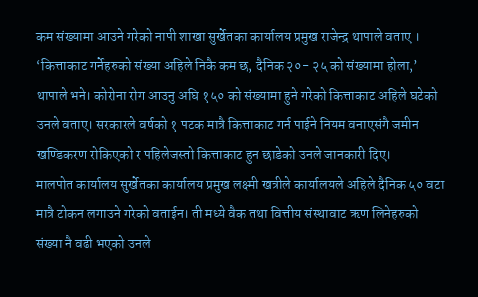कम संख्यामा आउने गरेको नापी शाखा सुर्खेतका कार्यालय प्रमुख राजेन्द्र थापाले वताए । ‘कित्ताकाट गर्नेहरुको संख्या अहिले निकै कम छ, दैनिक २०- २५ को संख्यामा होला,’ थापाले भने। कोरोना रोग आउनु अघि १५० को संख्यामा हुने गरेको कित्ताकाट अहिले घटेको उनले वताए। सरकारले वर्षको १ पटक मात्रै कित्ताकाट गर्न पाईने नियम वनाएसंगै जमीन खण्डिकरण रोकिएको र पहिलेजस्तो कित्ताकाट हुन छाडेको उनले जानकारी दिए।
मालपोत कार्यालय सुर्खेतका कार्यालय प्रमुख लक्ष्मी खत्रीले कार्यालयले अहिले दैनिक ५० वटा मात्रै टोकन लगाउने गरेको वताईन। ती मध्ये वैक तथा वित्तीय संस्थावाट ऋण लिनेहरुको संख्या नै वढी भएको उनले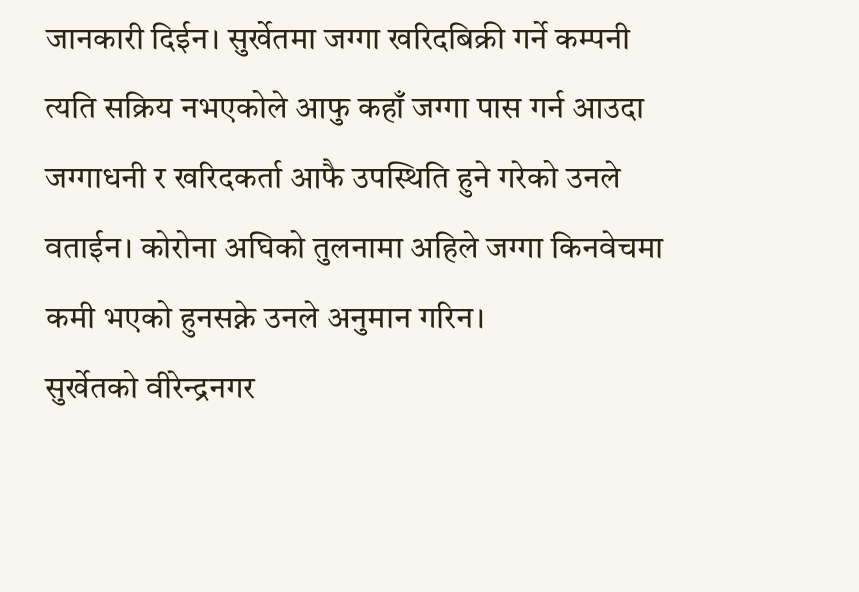जानकारी दिईन। सुर्खेतमा जग्गा खरिदबिक्री गर्ने कम्पनी त्यति सक्रिय नभएकोले आफु कहाँ जग्गा पास गर्न आउदा जग्गाधनी र खरिदकर्ता आफै उपस्थिति हुने गरेको उनले वताईन। कोरोना अघिको तुलनामा अहिले जग्गा किनवेचमा कमी भएको हुनसक्ने उनले अनुमान गरिन।
सुर्खेतको वीरेन्द्रनगर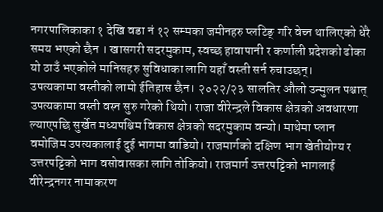नगरपालिकाका १ देखि वडा नं १२ सम्मका जमीनहरु प्लटिङ् गरि वेच्न थालिएको धेरै समय भएको छैन । खासगरी सदरमुकाम, स्वच्छ हावापानी र कर्णाली प्रदेशको ढोका यो ठाउँ भएकोले मानिसहरु सुविधाका लागि यहाँ वस्ती सर्न रुचाउछन्।
उपत्यकामा वस्तीको लामो ईतिहास छैन। २०२२/२३ सालतिर औलो उन्मुलन पश्चात् उपत्यकामा वस्ती वस्न सुरु गरेको थियो। राजा वीरेन्द्रले विकास क्षेत्रको अवधारणा ल्याएपछि सुर्खेत मध्यपश्चिम विकास क्षेत्रको सदरमुकाम वन्यो। माथेमा प्लान वमोजिम उपत्यकालाई दुई भागमा वाडियो। राजमार्गको दक्षिण भाग खेतीयोग्य र उत्तरपट्टिको भाग वसोवासका लागि तोकियो। राजमार्ग उत्तरपट्टिको भागलाई वीरेन्द्रनगर नामाकरण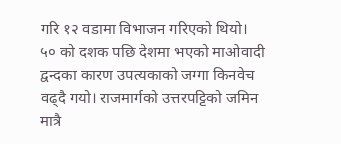गरि १२ वडामा विभाजन गरिएको थियो।
५० को दशक पछि देशमा भएको माओवादी द्वन्दका कारण उपत्यकाको जग्गा किनवेच वढ्दै गयो। राजमार्गको उत्तरपट्टिको जमिन मात्रै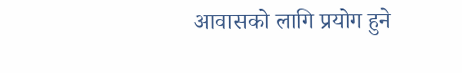आवासको लागि प्रयोग हुने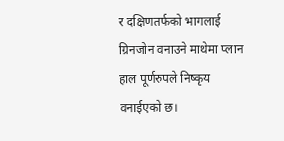र दक्षिणतर्फको भागलाई ग्रिनजोन वनाउने माथेमा प्लान हाल पूर्णरुपले निष्कृय वनाईएको छ।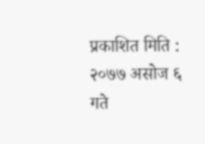प्रकाशित मिति : २०७७ असोज ६ गते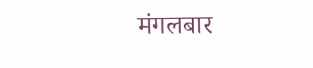मंगलबार